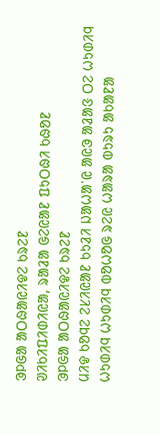ᱳᱞᱜᱟ ᱟᱛᱷᱟᱭᱤᱫᱮ ᱠᱨᱮᱱ
ᱣᱤᱠᱤᱯᱤᱰᱤᱭᱟ, ᱨᱟᱲᱟ ᱜᱮᱭᱟᱱ ᱯᱩᱛᱷᱤ ᱠᱷᱚᱱ
ᱳᱞᱜᱟ ᱟᱛᱷᱟᱭᱤᱫᱮ ᱠᱨᱮᱱ
ᱢᱤᱫ ᱠᱚᱧᱮ ᱮᱥᱤᱭᱟᱱ ᱠᱩᱲᱤ ᱡᱟᱦᱟᱸᱭ ᱟᱭᱳ ᱟᱲᱟᱝ ᱛᱮ ᱦᱩᱰᱤᱧ ᱦᱩᱰᱤᱧ ᱦᱩᱰᱤᱧ ᱵᱚᱦᱚᱜ ᱨᱮᱭ ᱦᱟᱨᱟ ᱵᱩᱨᱩ ᱟᱠᱟᱱᱟ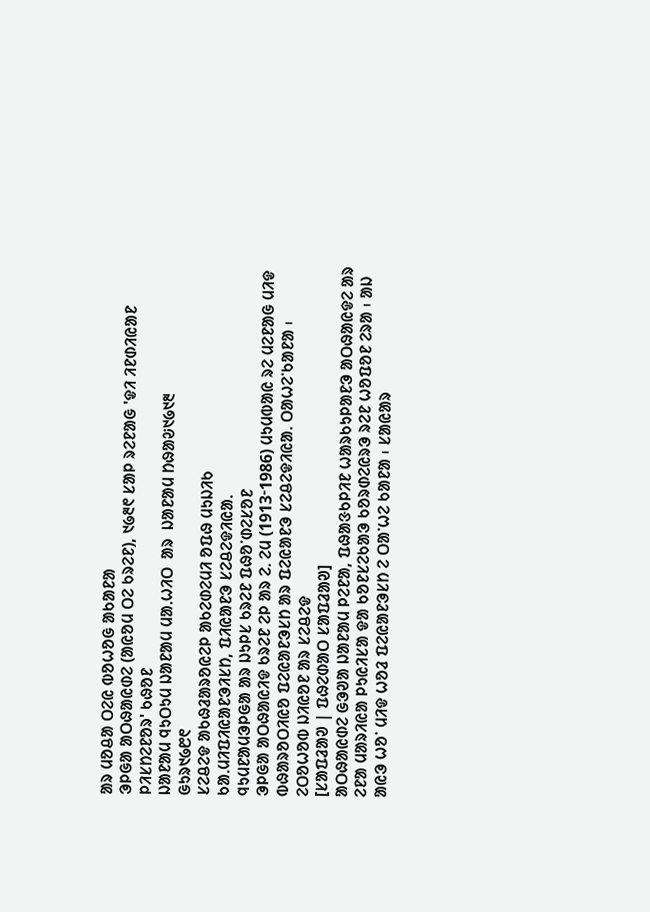ᱟᱨ ᱢᱚᱪᱟ ᱛᱮᱭ ᱵᱚᱦᱚᱜ ᱟᱠᱟᱱᱟ
ᱳᱞᱜᱟ ᱟᱛᱷᱟᱭᱰᱮ (ᱟᱭᱚᱢ ᱛᱮ ᱠᱨᱮᱱ), ᱑᱙᱓᱖ ᱥᱟᱞ ᱨᱮᱱᱟᱜ 'ᱫᱤ ᱤᱱᱰᱤᱭᱟᱱ ᱞᱤᱥᱴᱮᱱᱚᱨ' ᱠᱷᱚᱱ
ᱡᱟᱱᱟᱢ ᱧᱩᱛᱩᱢ ᱡᱟᱱᱟᱢ ᱢᱟᱹᱦᱤᱛ  ᱟᱨ  ᱡᱟᱱᱟᱢ ᱴᱷᱟᱶ᱑᱙᱑᱓
ᱜᱩᱨ᱑᱙᱘᱖
ᱥᱮᱪᱮᱫ ᱟᱠᱷᱲᱟᱨᱚᱭᱮᱞ ᱟᱠᱮᱰᱮᱢᱤ ᱚᱯᱷ ᱢᱩᱡᱤᱠ
ᱠᱟᱹᱢᱤᱯᱤᱭᱟᱱᱳᱤᱥᱴ, ᱯᱤᱭᱟᱱᱳ ᱥᱮᱪᱮᱫᱤᱭᱟᱹ
ᱧᱩᱢᱱᱟᱢᱳᱞᱜᱟ ᱟᱨ ᱡᱩᱞᱥ ᱠᱨᱮᱱ ᱯᱷᱚᱸᱰᱮᱥᱚᱱ
ᱳᱞᱜᱟ ᱟᱛᱷᱟᱭᱤᱫ ᱠᱨᱮᱱ ᱮᱞ ᱟᱨ ᱮᱹ ᱮᱢ (1913ᱼ1986) ᱢᱩᱢᱵᱟᱭ ᱨᱮ ᱢᱮᱱᱟᱜ ᱢᱤᱫ ᱵᱷᱟᱨᱚᱛᱤᱭᱚ ᱯᱮᱭᱟᱱᱳᱥᱴ ᱟᱨ ᱯᱮᱭᱟᱱᱳ ᱥᱮᱪᱮᱫᱤᱭᱟᱹ ᱛᱟᱦᱮᱸᱠᱟᱱᱟ ᱾
ᱮᱛᱚᱦᱚᱵ ᱡᱤᱭᱚᱱ ᱟᱨ ᱥᱮᱪᱮᱫ
[ᱥᱟᱯᱲᱟᱣ | ᱯᱷᱮᱰᱟᱛ ᱥᱟᱯᱲᱟᱣ]
ᱟᱛᱷᱟᱭᱰᱮ ᱜᱳᱣᱟ ᱡᱟᱱᱟᱢ ᱞᱮᱱᱟ, ᱯᱷᱟᱝᱠᱞᱤᱱ ᱦᱟᱨᱠᱩᱞᱟᱱᱳ ᱟᱛᱷᱟᱭᱫᱮ ᱟᱨ ᱮᱱᱟ ᱢᱟᱨᱤᱭᱟ ᱞᱩᱭᱤᱥᱟ ᱫᱟ ᱠᱚᱱᱥᱮᱠᱟᱳ ᱠᱚᱨᱰᱮᱭᱨᱳ ᱨᱮᱱ ᱦᱚᱯᱚᱱ ᱮᱨᱟ ᱾ ᱟᱡ ᱟᱭᱳ ᱦᱚᱸ ᱢᱤᱫ ᱦᱚᱲ ᱯᱮᱭᱟᱱᱳᱥᱴ ᱮ ᱛᱟᱸᱦᱮ ᱠᱟᱱᱟ ᱾ ᱥᱟᱭᱟᱨ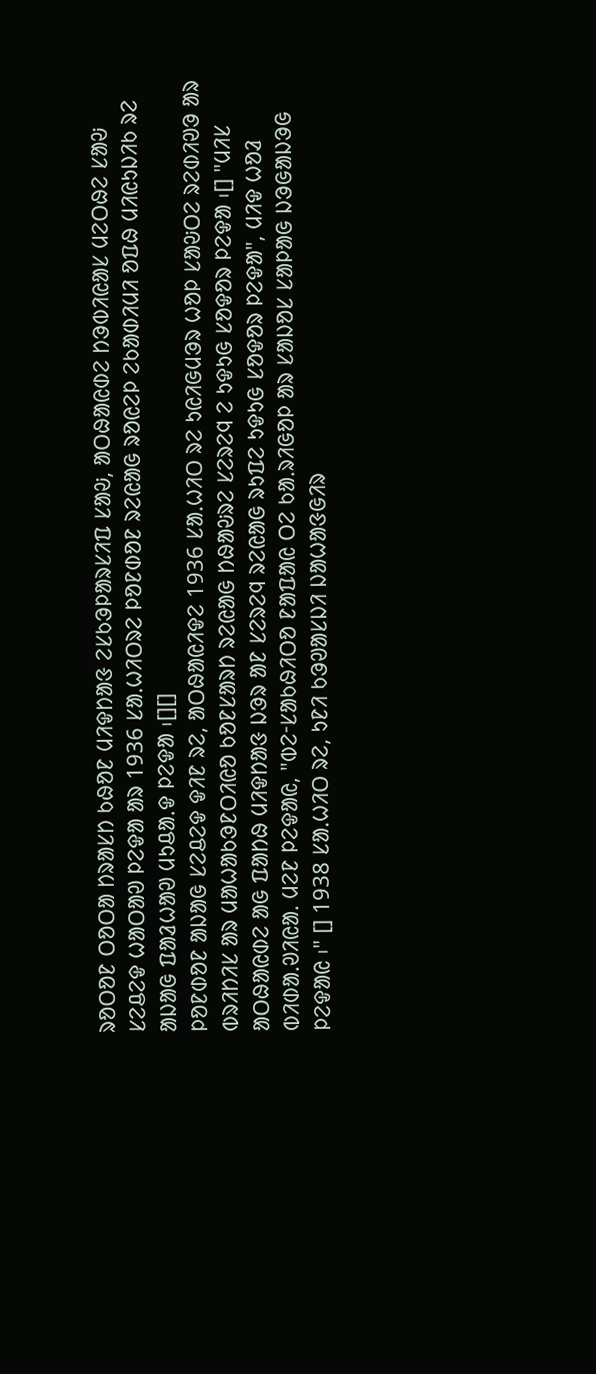ᱨᱚᱛᱚᱱ ᱛᱚᱛᱟ ᱴᱨᱟᱥᱴ ᱠᱷᱚᱱ ᱢᱤᱫᱴᱟᱝ ᱮᱥᱠᱳᱞᱟᱨᱥᱤᱯ ᱥᱟᱶ, ᱟᱛᱷᱟᱭᱰᱮ ᱴᱳᱵᱤᱭᱟᱥ ᱢᱮᱛᱷᱮ ᱥᱟᱶ ᱥᱮᱪᱮᱫ ᱦᱟᱛᱟᱣ ᱞᱮᱫᱟ ᱟᱨ 1936 ᱥᱟᱹᱦᱤᱛᱨᱮ ᱞᱚᱱᱰᱚᱱ ᱨᱮᱭᱟᱜ ᱨᱚᱭᱮᱞ ᱮᱠᱟᱰᱤᱢᱤ ᱚᱯᱷ ᱢᱤᱭᱩᱡᱤᱠ ᱨᱮ ᱟᱡᱟᱜ ᱯᱟᱲᱦᱟᱣ ᱢᱩᱪᱟᱹᱫ ᱞᱮᱫᱟ ᱾[][]
ᱞᱚᱱᱰᱚᱱ ᱟᱡᱟᱜ ᱥᱮᱪᱮᱫ ᱫᱤᱱ ᱨᱮ, ᱟᱛᱷᱟᱭᱤᱫᱮ 1936 ᱥᱟᱹᱦᱤᱛ ᱨᱮ ᱩᱭᱤᱜᱢᱳᱨ ᱦᱚᱞ ᱥᱟᱶᱛᱮ ᱨᱮᱰᱤᱣᱳ ᱟᱨ ᱵᱨᱤᱴᱤᱥ ᱟᱨ ᱢᱟᱦᱟᱠᱳᱱᱛᱤᱭᱚ ᱠᱚᱱᱥᱟᱨᱴ ᱨᱮᱭᱟᱜ ᱴᱷᱟᱶᱨᱮ ᱥᱮᱨᱮᱧ ᱮ ᱩᱫᱩᱜ ᱥᱚᱫᱚᱨ ᱞᱮᱫᱟ ᱾[] "ᱢᱤᱥ ᱟᱛᱷᱟᱭᱰᱮ ᱟᱜ ᱯᱟᱴᱷ ᱢᱤᱫᱴᱟᱝ ᱡᱳᱨ ᱟᱱ ᱥᱮᱨᱮᱧ ᱨᱮᱭᱟᱜ ᱨᱩᱯᱮ ᱩᱫᱩᱜ ᱥᱚᱫᱚᱨ ᱞᱮᱫᱟ", ᱢᱤᱫ ᱦᱚᱲ ᱵᱤᱰᱟᱹᱣᱤᱭᱟᱹ ᱢᱮᱱ ᱞᱮᱫᱟᱭ, "ᱵᱮᱼᱥᱟᱠᱷᱤᱛᱚ ᱱᱟᱯᱟᱭ ᱛᱮ ᱠᱟᱹᱨᱤᱜᱚᱞ ᱟᱨ ᱥᱟᱡᱚᱥ ᱥᱟᱞᱟᱜ ᱡᱳᱜᱟᱡᱳᱜ ᱞᱮᱫᱟᱭ ᱾" [] 1938 ᱥᱟᱹᱦᱤᱛ ᱨᱮ, ᱩᱱᱤ ᱠᱳᱣᱟᱥᱡᱤ ᱡᱟᱦᱟᱝᱜᱤᱨ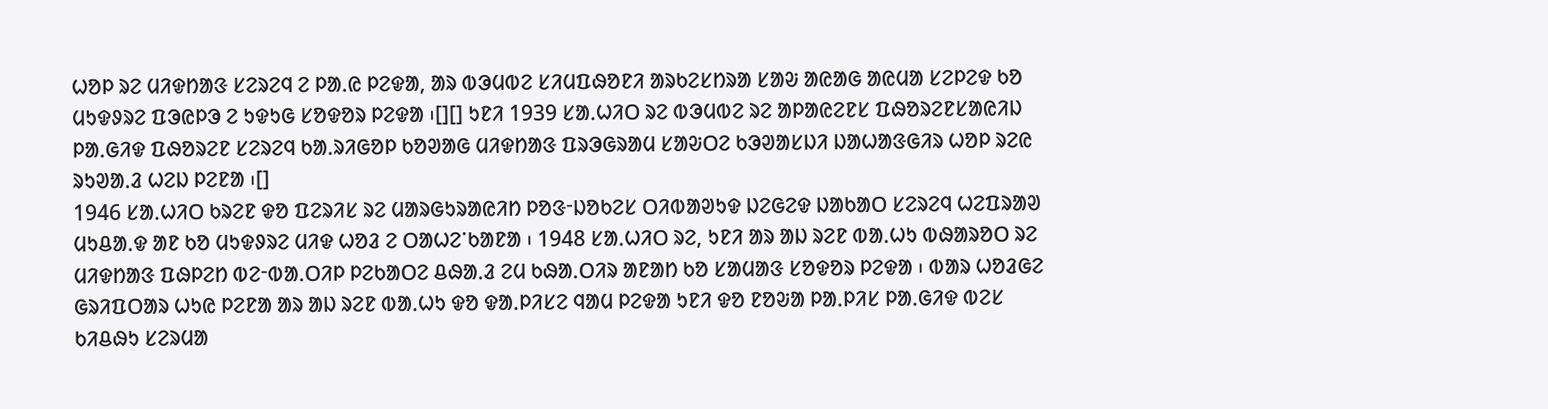ᱦᱚᱞ ᱨᱮ ᱢᱤᱫᱴᱟᱝ ᱥᱮᱨᱮᱧ ᱮ ᱞᱟᱹᱭ ᱞᱮᱫᱟ, ᱟᱨ ᱵᱳᱢᱵᱮ ᱥᱤᱢᱯᱷᱚᱱᱤ ᱟᱨᱠᱮᱥᱴᱨᱟ ᱥᱟᱶ ᱟᱭᱟᱜ ᱟᱭᱢᱟ ᱥᱮᱞᱮᱫ ᱠᱚ ᱢᱩᱫᱽᱨᱮ ᱯᱳᱭᱞᱳ ᱮ ᱩᱫᱩᱜ ᱥᱚᱫᱚᱨ ᱞᱮᱫᱟ ᱾[][] ᱩᱱᱤ 1939 ᱥᱟᱹᱦᱤᱛ ᱨᱮ ᱵᱳᱢᱵᱮ ᱨᱮ ᱟᱞᱟᱭᱮᱱᱥ ᱯᱷᱚᱨᱮᱱᱥᱟᱭᱤᱡ ᱞᱟᱹᱜᱤᱫ ᱯᱷᱚᱨᱮᱱ ᱥᱮᱨᱮᱧ ᱠᱟᱹᱨᱤᱜᱚᱞ ᱠᱚᱣᱟᱜ ᱢᱤᱫᱴᱟᱝ ᱯᱨᱳᱜᱨᱟᱢ ᱥᱟᱶᱛᱮ ᱠᱳᱣᱟᱥᱡᱤ ᱡᱟᱦᱟᱝᱜᱤᱨ ᱦᱚᱞ ᱨᱮᱭ ᱨᱩᱣᱟᱹᱲ ᱦᱮᱡ ᱞᱮᱱᱟ ᱾[]
1946 ᱥᱟᱹᱦᱤᱛ ᱠᱨᱮᱱ ᱫᱚ ᱯᱮᱨᱤᱥ ᱨᱮ ᱢᱟᱨᱜᱩᱨᱟᱭᱤᱴ ᱞᱚᱝᱼᱡᱚᱠᱮᱥ ᱛᱤᱵᱟᱣᱩᱫ ᱡᱮᱜᱮᱫ ᱡᱟᱠᱟᱛ ᱥᱮᱨᱮᱧ ᱦᱮᱯᱨᱟᱣ ᱢᱩᱪᱟᱹᱫ ᱟᱱ ᱠᱚ ᱢᱩᱫᱽᱨᱮ ᱢᱤᱫ ᱦᱚᱲ ᱮ ᱛᱟᱦᱮᱸᱠᱟᱱᱟ ᱾ 1948 ᱥᱟᱹᱦᱤᱛ ᱨᱮ, ᱩᱱᱤ ᱟᱨ ᱟᱡ ᱨᱮᱱ ᱵᱟᱹᱦᱩ ᱵᱷᱟᱨᱚᱛ ᱨᱮ ᱢᱤᱫᱴᱟᱝ ᱯᱷᱞᱮᱴ ᱵᱮᱼᱵᱟᱹᱛᱤᱞ ᱞᱮᱠᱟᱛᱮ ᱪᱷᱟᱹᱲ ᱮᱢ ᱠᱷᱟᱹᱛᱤᱨ ᱟᱱᱟᱴ ᱠᱚ ᱥᱟᱢᱟᱝ ᱥᱚᱫᱚᱨ ᱞᱮᱫᱟ ᱾ ᱵᱟᱨ ᱦᱚᱲᱜᱮ ᱜᱨᱤᱯᱛᱟᱨ ᱦᱩᱭ ᱞᱮᱱᱟ ᱟᱨ ᱟᱡ ᱨᱮᱱ ᱵᱟᱹᱦᱩ ᱫᱚ ᱫᱟᱹᱞᱤᱥᱮ ᱧᱟᱢ ᱞᱮᱫᱟ ᱩᱱᱤ ᱫᱚ ᱱᱚᱶᱟ ᱞᱟᱹᱞᱤᱥ ᱞᱟᱹᱜᱤᱫ ᱵᱮᱥ ᱠᱤᱪᱷᱩ ᱥᱮᱨᱢᱟ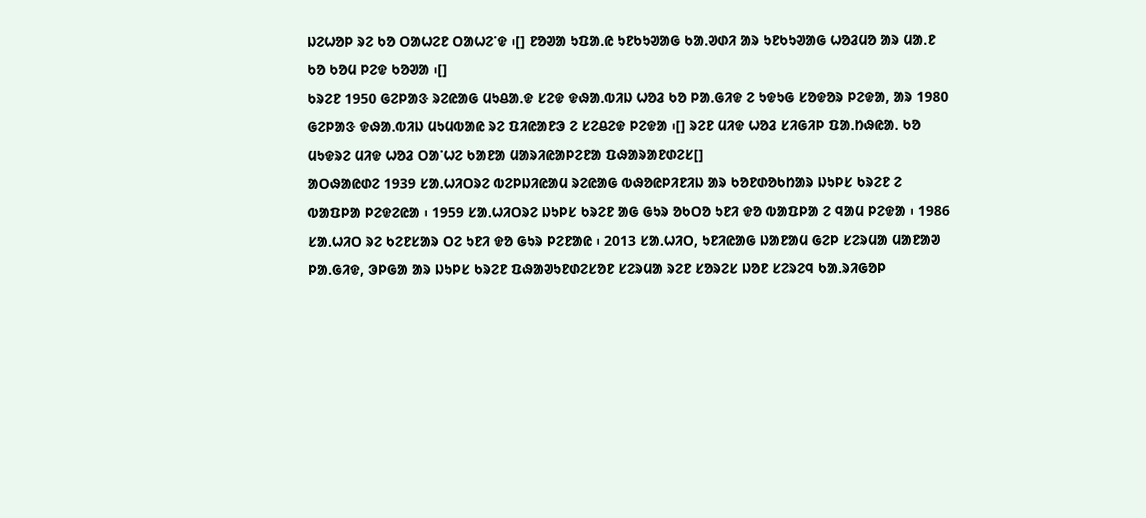ᱡᱮᱦᱚᱞ ᱨᱮ ᱠᱚ ᱛᱟᱦᱮᱱ ᱛᱟᱦᱮᱸᱫ ᱾[] ᱱᱚᱣᱟ ᱩᱯᱟᱹᱭ ᱩᱱᱠᱩᱣᱟᱜ ᱠᱟᱹᱣᱰᱤ ᱟᱨ ᱩᱱᱠᱩᱣᱟᱜ ᱦᱚᱲᱢᱚ ᱟᱨ ᱢᱟᱹᱱ ᱠᱚ ᱠᱚᱢ ᱞᱮᱫ ᱠᱚᱣᱟ ᱾[]
ᱠᱨᱮᱱ 1950 ᱜᱮᱞᱟᱝ ᱨᱮᱭᱟᱜ ᱢᱩᱪᱟᱹᱫ ᱥᱮᱫ ᱫᱷᱟᱹᱵᱤᱡ ᱦᱚᱲ ᱠᱚ ᱞᱟᱹᱜᱤᱫ ᱮ ᱩᱫᱩᱜ ᱥᱚᱫᱚᱨ ᱞᱮᱫᱟ, ᱟᱨ 1980 ᱜᱮᱞᱟᱝ ᱫᱷᱟᱹᱵᱤᱡ ᱢᱩᱢᱵᱟᱭ ᱨᱮ ᱯᱤᱭᱟᱱᱳ ᱮ ᱥᱮᱪᱮᱫ ᱞᱮᱫᱟ ᱾[] ᱨᱮᱱ ᱢᱤᱫ ᱦᱚᱲ ᱥᱤᱜᱤᱞ ᱯᱟᱹᱴᱷᱭᱟᱹ ᱠᱚ ᱢᱩᱫᱨᱮ ᱢᱤᱫ ᱦᱚᱲ ᱛᱟᱸᱦᱮ ᱠᱟᱱᱟ ᱢᱟᱨᱤᱭᱟᱞᱮᱱᱟ ᱯᱷᱟᱨᱟᱱᱰᱮᱥ[]
ᱟᱛᱷᱟᱭᱰᱮ 1939 ᱥᱟᱹᱦᱤᱛᱨᱮ ᱵᱮᱞᱡᱤᱭᱟᱢ ᱨᱮᱭᱟᱜ ᱵᱷᱚᱭᱞᱤᱱᱤᱡ ᱟᱨ ᱠᱚᱱᱰᱚᱠᱴᱟᱨ ᱡᱩᱞᱥ ᱠᱨᱮᱱ ᱮ ᱵᱟᱯᱞᱟ ᱞᱮᱫᱮᱭᱟ ᱾ 1959 ᱥᱟᱹᱦᱤᱛᱨᱮ ᱡᱩᱞᱥ ᱠᱨᱮᱱ ᱟᱜ ᱜᱩᱨ ᱚᱠᱛᱚ ᱩᱱᱤ ᱫᱚ ᱵᱟᱯᱞᱟ ᱮ ᱧᱟᱢ ᱞᱮᱫᱟ ᱾ 1986 ᱥᱟᱹᱦᱤᱛ ᱨᱮ ᱠᱮᱱᱥᱟᱨ ᱛᱮ ᱩᱱᱤ ᱫᱚ ᱜᱩᱨ ᱞᱮᱱᱟᱭ ᱾ 2013 ᱥᱟᱹᱦᱤᱛ, ᱩᱱᱤᱭᱟᱜ ᱡᱟᱱᱟᱢ ᱜᱮᱞ ᱥᱮᱨᱢᱟ ᱢᱟᱱᱟᱣ ᱞᱟᱹᱜᱤᱫ, ᱳᱞᱜᱟ ᱟᱨ ᱡᱩᱞᱥ ᱠᱨᱮᱱ ᱯᱷᱟᱣᱩᱱᱰᱮᱥᱚᱱ ᱥᱮᱨᱢᱟ ᱨᱮᱱ ᱥᱚᱨᱮᱥ ᱡᱚᱱ ᱥᱮᱨᱮᱧ ᱠᱟᱹᱨᱤᱜᱚᱞ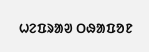ᱦᱮᱯᱨᱟᱣ ᱛᱷᱟᱯᱚᱱ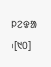ᱞᱮᱫᱟ ᱾[᱑᱐]